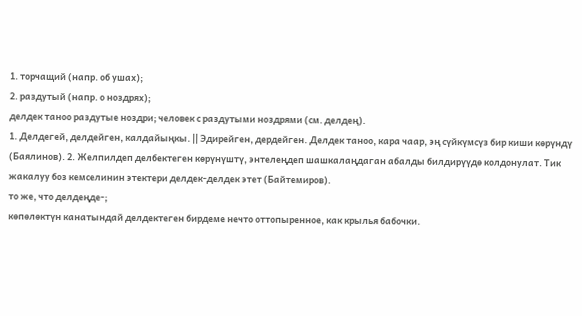1. торчащий (напр. об ушах);
2. раздутый (напр. о ноздрях);
делдек таноо раздутые ноздри; человек с раздутыми ноздрями (см. делдең).
1. Делдегей, делдейген, калдайыңкы. || Эдирейген, дердейген. Делдек таноо, кара чаар, эң сүйкүмсүз бир киши көрүндү (Баялинов). 2. Желпилдеп делбектеген көрүнүштү, энтелеңдеп шашкалаңдаган абалды билдирүүдө колдонулат. Тик жакалуу боз кемселинин этектери делдек-делдек этет (Байтемиров).
то же, что делдеңде-;
көпөлөктүн канатындай делдектеген бирдеме нечто оттопыренное, как крылья бабочки.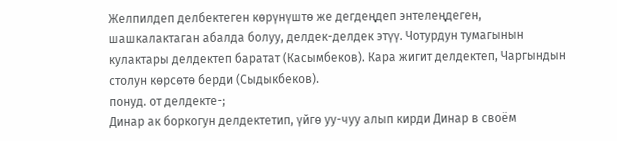Желпилдеп делбектеген көрүнүштө же дегдеңдеп энтелеңдеген, шашкалактаган абалда болуу, делдек-делдек этүү. Чотурдун тумагынын кулактары делдектеп баратат (Касымбеков). Кара жигит делдектеп, Чаргындын столун көрсөтө берди (Сыдыкбеков).
понуд. от делдекте-;
Динар ак боркогун делдектетип, үйгө уу-чуу алып кирди Динар в своём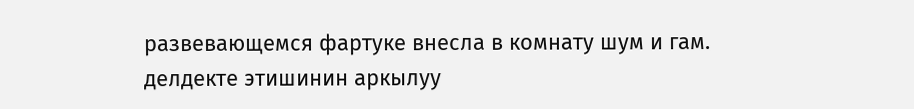развевающемся фартуке внесла в комнату шум и гам.
делдекте этишинин аркылуу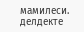мамилеси.
делдекте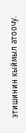этишинин кыймыл атоочу.